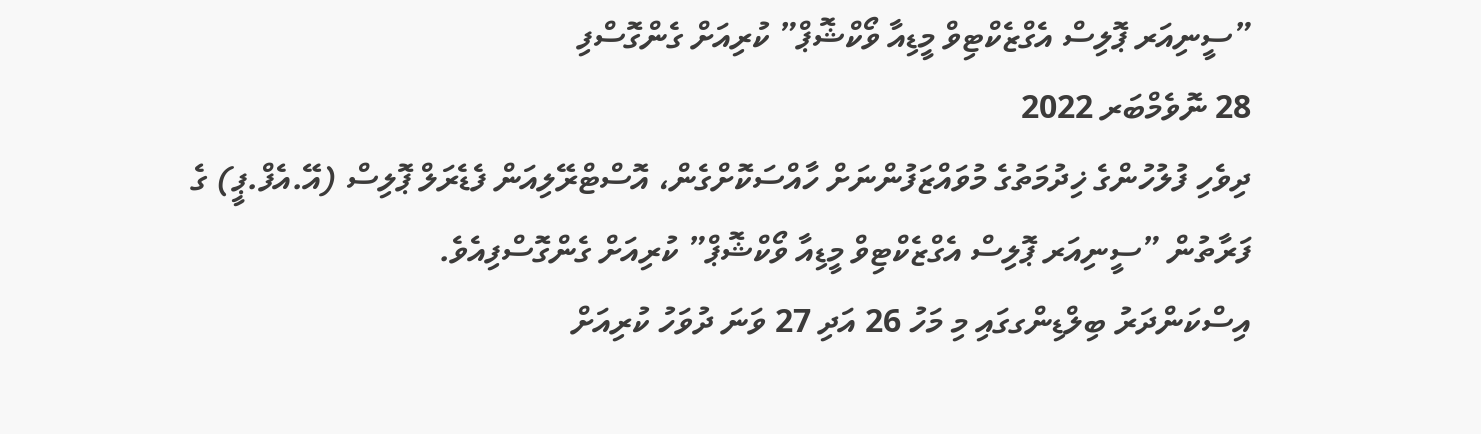”ސީނިއަރ ޕޮލިސް އެގްޒެކްޓިވް މީޑިއާ ވޯކްޝޮޕް” ކުރިއަށް ގެންގޮސްފި
28 ނޮވެމްބަރ 2022
ދިވެހި ފުލުހުންގެ ޚިދުމަތުގެ މުވައްޒަފުންނަށް ހާއްސަކޮށްގެން، އޮސްޓްރޭލިއަން ފެޑެރަލް ޕޮލިސް (އޭ.އެފް.ޕީ) ގެ ފަރާތުން ”ސީނިއަރ ޕޮލިސް އެގްޒެކްޓިވް މީޑިއާ ވޯކްޝޮޕް” ކުރިއަށް ގެންގޮސްފިއެވެ.
އިސްކަންދަރު ބިލްޑިންގގައި މި މަހު 26 އަދި 27 ވަނަ ދުވަހު ކުރިއަށް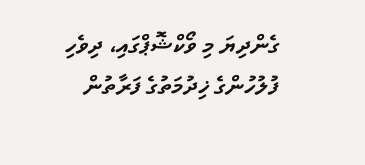ގެންދިޔަ މި ވޯކްޝޮޕްގައި، ދިވެހި ފުލުހުންގެ ޚިދުމަތުގެ ފަރާތުން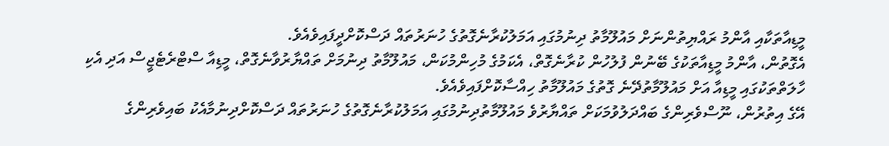މީޑިއާތަކާއި އާންމު ރައްޔިތުންނަށް މައުލޫމާތު ދިނުމުގައި އަމަލުކުރާނެގޮތުގެ ހުނަރުތައް ދަސްކޮށްދީފައިވެއެވެ.
އެގޮތުން، އާންމު މީޑިއާތަކުގެ ބޭނުން ފުލުހުން ކުރާނެގޮތް، އެކަމުގެ މުހިންމުކަން، މައުލޫމާތު ދިނުމަށް ތައްޔާރުވާނެގޮތް، މީޑިއާ ސްޓްރެޓެޖީސް އަދި އެކި ހާލަތްތަކުގައި މީޑިއާ އަށް މައުލޫމާތުދޭނެ ގޮތުގެ މައުލޫމާތު ހިއްސާކޮށްފައިވެއެވެ.
އޭގެ އިތުރުން، ނޫސްވެރިންގެ ބައްދަލުވުމަކަށް ތައްޔާރުވެ މައުލޫމާތުދިނުމުގައި އަމަލުކުރާނެގޮތުގެ ހުނަރުތައް ދަސްކޮށްދިނުމާއެކު ބައިވެރިންގެ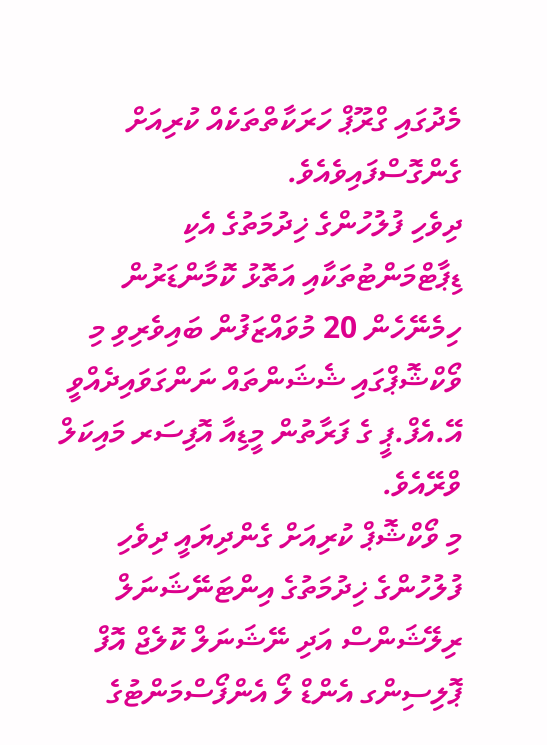މެދުގައި ގްރޫޕް ހަރަކާތްތަކެއް ކުރިއަށް ގެންގޮސްފައިވެއެވެ.
ދިވެހި ފުލުހުންގެ ޚިދުމަތުގެ އެކި ޑިޕާޓްމަންޓުތަކާއި އަތޮޅު ކޮމާންޑަރުން ހިމެނޭހެން 20 މުވައްޒަފުން ބައިވެރިވި މި ވޯކްޝޮޕްގައި ޝެޝަންތައް ނަންގަވައިދެއްވީ އޭ.އެފް.ޕީ ގެ ފަރާތުން މީޑިއާ އޮފިސަރ މައިކަލް ވްރޭއެވެ.
މި ވޯކްޝޮޕް ކުރިއަށް ގެންދިޔައީ ދިވެހި ފުލުހުންގެ ޚިދުމަތުގެ އިންޓަނޭޝަނަލް ރިލޭޝަންސް އަދި ނޭޝަނަލް ކޮލެޖް އޮފް ޕޮލިސިންގ އެންޑް ލޯ އެންފޯސްމަންޓުގެ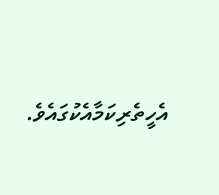އެހީތެރިކަމާއެކުގައެވެ.